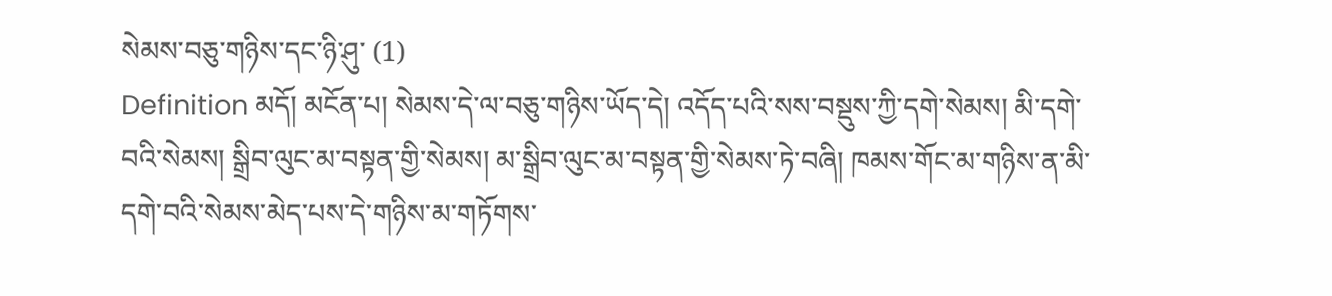སེམས་བཅུ་གཉིས་དང་ཉི་ཤུ་ (1)
Definition མདོ། མངོན་པ། སེམས་དེ་ལ་བཅུ་གཉིས་ཡོད་དེ། འདོད་པའི་སས་བསྡུས་ཀྱི་དགེ་སེམས། མི་དགེ་བའི་སེམས། སྒྲིབ་ལུང་མ་བསྟན་གྱི་སེམས། མ་སྒྲིབ་ལུང་མ་བསྟན་གྱི་སེམས་ཏེ་བཞི། ཁམས་གོང་མ་གཉིས་ན་མི་དགེ་བའི་སེམས་མེད་པས་དེ་གཉིས་མ་གཏོགས་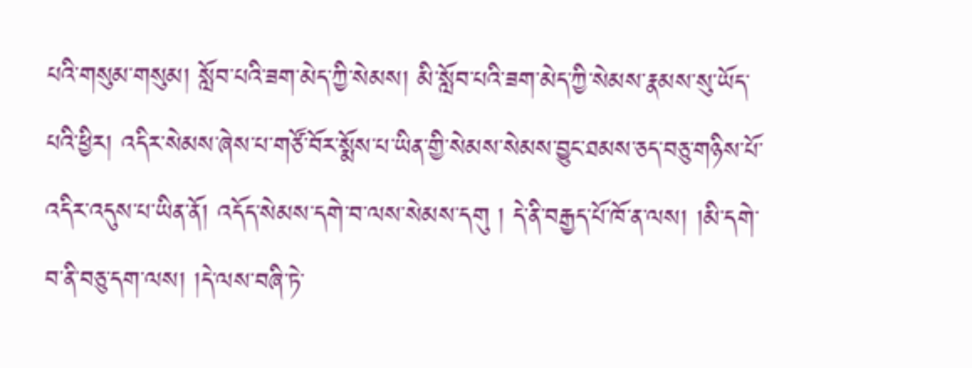པའི་གསུམ་གསུམ། སློབ་པའི་ཟག་མེད་ཀྱི་སེམས། མི་སློབ་པའི་ཟག་མེད་ཀྱི་སེམས་རྣམས་སུ་ཡོད་པའི་ཕྱིར། འདིར་སེམས་ཞེས་པ་གཙོ་བོར་སྨོས་པ་ཡིན་གྱི་སེམས་སེམས་བྱུང་ཐམས་ཅད་བཅུ་གཉིས་པོ་འདིར་འདུས་པ་ཡིན་ནོ། འདོད་སེམས་དགེ་བ་ལས་སེམས་དགུ ། དེ་ནི་བརྒྱད་པོ་ཁོ་ན་ལས། །མི་དགེ་བ་ནི་བཅུ་དག་ལས། །དེ་ལས་བཞི་ཏེ་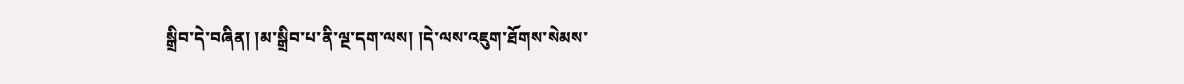སྒྲིབ་དེ་བཞིན། །མ་སྒྲིབ་པ་ནི་ལྔ་དག་ལས། །དེ་ལས་འཇུག་ཐོགས་སེམས་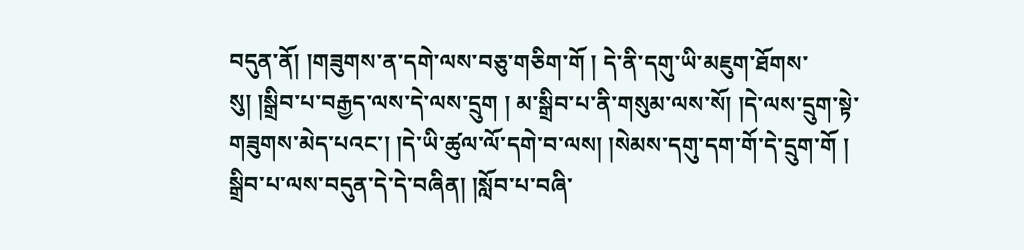བདུན་ནོ། །གཟུགས་ན་དགེ་ལས་བཅུ་གཅིག་གོ ། དེ་ནི་དགུ་ཡི་མཇུག་ཐོགས་སུ། །སྒྲིབ་པ་བརྒྱད་ལས་དེ་ལས་དྲུག ། མ་སྒྲིབ་པ་ནི་གསུམ་ལས་སོ། །དེ་ལས་དྲུག་སྟེ་གཟུགས་མེད་པའང་། །དེ་ཡི་ཚུལ་ལོ་དགེ་བ་ལས། །སེམས་དགུ་དག་གོ་དེ་དྲུག་གོ ། སྒྲིབ་པ་ལས་བདུན་དེ་དེ་བཞིན། །སློབ་པ་བཞི་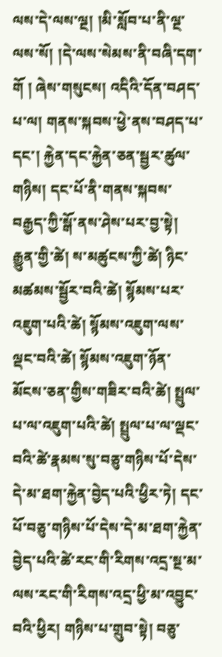ལས་དེ་ལས་ལྔ། །མི་སློབ་པ་ནི་ལྔ་ལས་སོ། །དེ་ལས་སེམས་ནི་བཞི་དག་གོ ། ཞེས་གསུངས། འདིའི་དོན་བཤད་པ་ལ། གནས་སྐབས་ཕྱེ་ནས་བཤད་པ་དང་། རྐྱེན་དང་རྐྱེན་ཅན་སྦྱར་ཚུལ་གཉིས། དང་པོ་ནི་གནས་སྐབས་བརྒྱད་ཀྱི་སྒོ་ནས་ཤེས་པར་བྱ་སྟེ། རྒྱུན་གྱི་ཚེ། ས་མཚུངས་ཀྱི་ཚེ། ཉིང་མཚམས་སྦྱོར་བའི་ཚེ། སྙོམས་པར་འཇུག་པའི་ཚེ། སྙོམས་འཇུག་ལས་ལྡང་བའི་ཚེ། སྙོམས་འཇུག་ཉོན་མོངས་ཅན་གྱིས་གཟིར་བའི་ཚེ། སྤྲུལ་པ་ལ་འཇུག་པའི་ཚེ། སྤྲུལ་པ་ལ་ལྡང་བའི་ཚེ་རྣམས་སུ་བཅུ་གཉིས་པོ་དེས་དེ་མ་ཐག་རྐྱེན་བྱེད་པའི་ཕྱིར་ཏེ། དང་པོ་བཅུ་གཉིས་པོ་དེས་དེ་མ་ཐག་རྐྱེན་བྱེད་པའི་ཚེ་རང་གི་རིགས་འདྲ་སྔ་མ་ལས་རང་གི་རིགས་འདྲ་ཕྱི་མ་འབྱུང་བའི་ཕྱིར། གཉིས་པ་གྲུབ་སྟེ། བཅུ་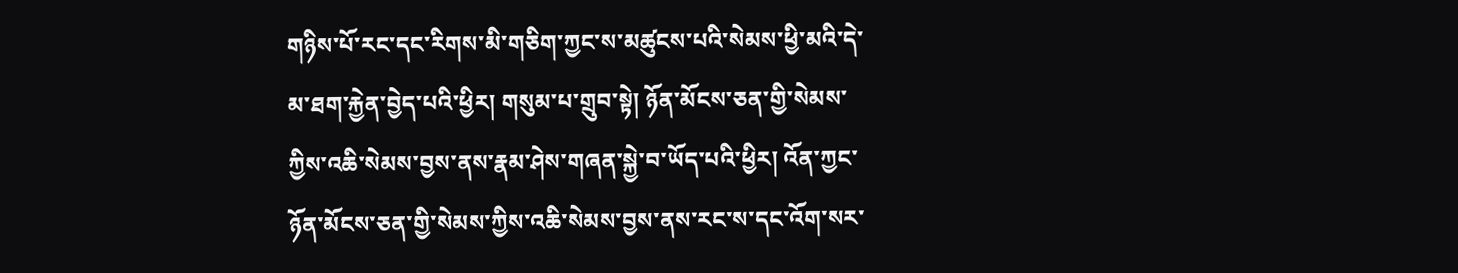གཉིས་པོ་རང་དང་རིགས་མི་གཅིག་ཀྱང་ས་མཚུངས་པའི་སེམས་ཕྱི་མའི་དེ་མ་ཐག་རྐྱེན་བྱེད་པའི་ཕྱིར། གསུམ་པ་གྲུབ་སྟེ། ཉོན་མོངས་ཅན་གྱི་སེམས་ཀྱིས་འཆི་སེམས་བྱས་ནས་རྣམ་ཤེས་གཞན་སྐྱེ་བ་ཡོད་པའི་ཕྱིར། འོན་ཀྱང་ཉོན་མོངས་ཅན་གྱི་སེམས་ཀྱིས་འཆི་སེམས་བྱས་ནས་རང་ས་དང་འོག་སར་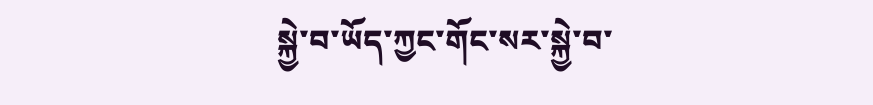སྐྱེ་བ་ཡོད་ཀྱང་གོང་སར་སྐྱེ་བ་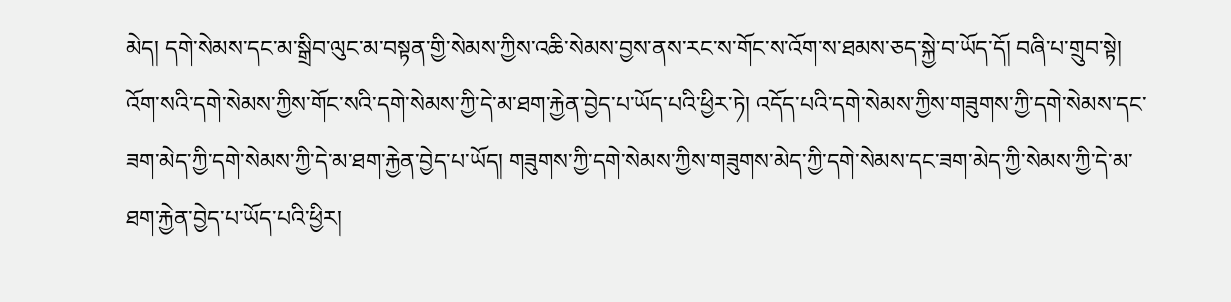མེད། དགེ་སེམས་དང་མ་སྒྲིབ་ལུང་མ་བསྟན་གྱི་སེམས་ཀྱིས་འཆི་སེམས་བྱས་ནས་རང་ས་གོང་ས་འོག་ས་ཐམས་ཅད་སྐྱེ་བ་ཡོད་དོ། བཞི་པ་གྲུབ་སྟེ། འོག་སའི་དགེ་སེམས་ཀྱིས་གོང་སའི་དགེ་སེམས་ཀྱི་དེ་མ་ཐག་རྐྱེན་བྱེད་པ་ཡོད་པའི་ཕྱིར་ཏེ། འདོད་པའི་དགེ་སེམས་ཀྱིས་གཟུགས་ཀྱི་དགེ་སེམས་དང་ཟག་མེད་ཀྱི་དགེ་སེམས་ཀྱི་དེ་མ་ཐག་རྐྱེན་བྱེད་པ་ཡོད། གཟུགས་ཀྱི་དགེ་སེམས་ཀྱིས་གཟུགས་མེད་ཀྱི་དགེ་སེམས་དང་ཟག་མེད་ཀྱི་སེམས་ཀྱི་དེ་མ་ཐག་རྐྱེན་བྱེད་པ་ཡོད་པའི་ཕྱིར།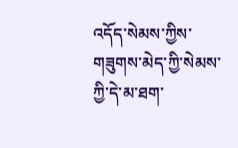འདོད་སེམས་ཀྱིས་གཟུགས་མེད་ཀྱི་སེམས་ཀྱི་དེ་མ་ཐག་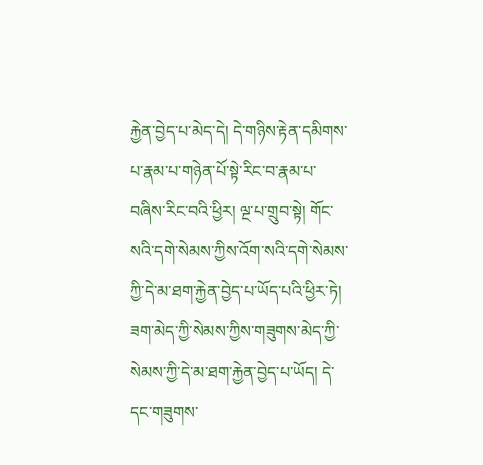རྐྱེན་བྱེད་པ་མེད་དེ། དེ་གཉིས་རྟེན་དམིགས་པ་རྣམ་པ་གཉེན་པོ་སྟེ་རིང་བ་རྣམ་པ་བཞིས་རིང་བའི་ཕྱིར། ལྔ་པ་གྲུབ་སྟེ། གོང་སའི་དགེ་སེམས་ཀྱིས་འོག་སའི་དགེ་སེམས་ཀྱི་དེ་མ་ཐག་རྐྱེན་བྱེད་པ་ཡོད་པའི་ཕྱིར་ཏེ། ཟག་མེད་ཀྱི་སེམས་ཀྱིས་གཟུགས་མེད་ཀྱི་སེམས་ཀྱི་དེ་མ་ཐག་རྐྱེན་བྱེད་པ་ཡོད། དེ་དང་གཟུགས་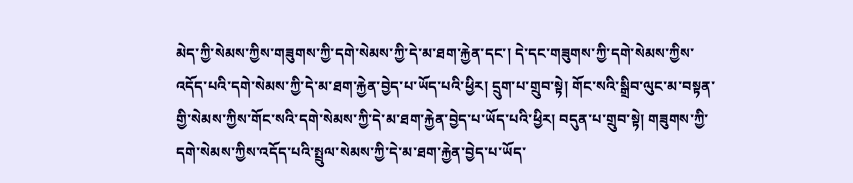མེད་ཀྱི་སེམས་ཀྱིས་གཟུགས་ཀྱི་དགེ་སེམས་ཀྱི་དེ་མ་ཐག་རྐྱེན་དང་། དེ་དང་གཟུགས་ཀྱི་དགེ་སེམས་ཀྱིས་འདོད་པའི་དགེ་སེམས་ཀྱི་དེ་མ་ཐག་རྐྱེན་བྱེད་པ་ཡོད་པའི་ཕྱིར། དྲུག་པ་གྲུབ་སྟེ། གོང་སའི་སྒྲིབ་ལུང་མ་བསྟན་གྱི་སེམས་ཀྱིས་གོང་སའི་དགེ་སེམས་ཀྱི་དེ་མ་ཐག་རྐྱེན་བྱེད་པ་ཡོད་པའི་ཕྱིར། བདུན་པ་གྲུབ་སྟེ། གཟུགས་ཀྱི་དགེ་སེམས་ཀྱིས་འདོད་པའི་སྤྲུལ་སེམས་ཀྱི་དེ་མ་ཐག་རྐྱེན་བྱེད་པ་ཡོད་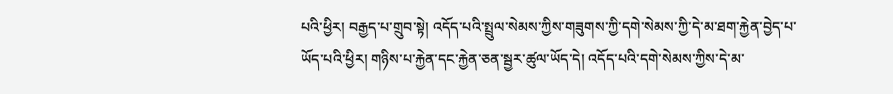པའི་ཕྱིར། བརྒྱད་པ་གྲུབ་སྟེ། འདོད་པའི་སྤྲུལ་སེམས་ཀྱིས་གཟུགས་ཀྱི་དགེ་སེམས་ཀྱི་དེ་མ་ཐག་རྐྱེན་བྱེད་པ་ཡོད་པའི་ཕྱིར། གཉིས་པ་རྐྱེན་དང་རྐྱེན་ཅན་སྦྱར་ཚུལ་ཡོད་དེ། འདོད་པའི་དགེ་སེམས་ཀྱིས་དེ་མ་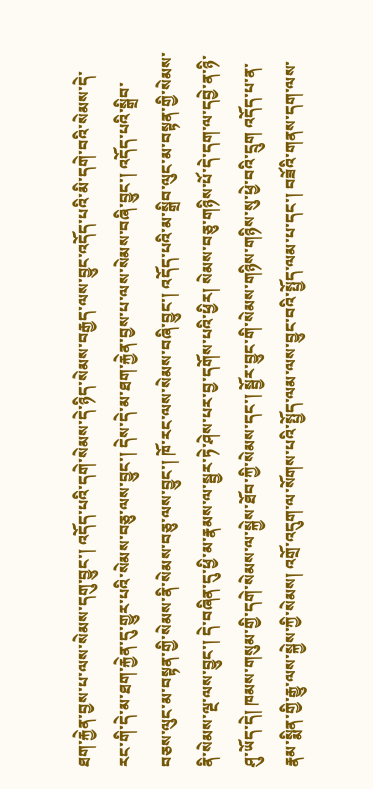ཐག་རྐྱེན་བྱས་པ་ལས་སེམས་དགུ་བྱུང་། འདོད་པའི་དགེ་སེམས་དེ་ཉིད་སེམས་བརྒྱད་ལས་བྱུང་འདོད་པའི་མི་དགེ་བའི་སེམས་དེ་རང་གི་དེ་མ་ཐག་རྐྱེན་དུ་གྱུར་པའི་སེམས་བཅུ་ལས་བྱུང་། དེས་དེ་མ་ཐག་རྐྱེན་བྱས་པ་ལས་སེམས་བཞི་བྱུང་། འདོད་པའི་སྒྲིབ་བཅས་ལུང་མ་བསྟན་གྱི་སེམས་ནི་སེམས་བཅུ་ལས་བྱུང་། ཁོ་རང་ལས་སེམས་བཞི་བྱུང་། འདོད་པའི་མ་སྒྲིབ་ལུང་མ་བསྟན་གྱི་སེམས་ནི་སེམས་ལྔ་ལས་བྱུང་། དེ་བཞིན་དུ་ཕྱི་མ་རྣམས་ལ་སྦྱར་ཏེ་ཤེས་པར་བྱ་དགོས་པའི་ཕྱིར། སེམས་བཅུ་གཉིས་པོ་དེ་དག་ལ་དབྱེ་ན་ཉི་ཤུ་ཡོད་དེ། ཁམས་གསུམ་གྱི་དགེ་སེམས་ལ་སྐྱེས་ཐོབ་ཀྱི་སེམས་དང་། སྦྱོར་བྱུང་གི་སེམས་གཉིས་གཉིས་སུ་ཕྱེ་བའི་དྲུག འདོད་པ་ན་རྣམ་སྨིན་གྱི་རྒྱུ་ལས་སྐྱེས་ཀྱི་སེམས། འགྲོ་འདུག་ལ་སོགས་པའི་སྤྱོད་ལམ་ལས་བྱུང་བའི་སྤྱོད་ལམ་པ་དང་། བཟོའི་གནས་དག་ལས་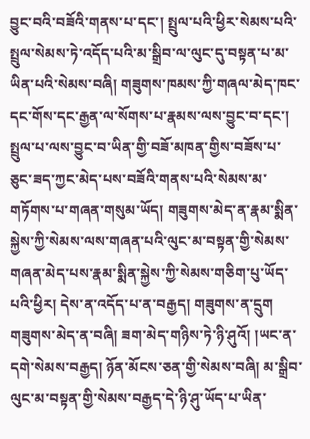བྱུང་བའི་བཟོའི་གནས་པ་དང་། སྤྲུལ་པའི་ཕྱིར་སེམས་པའི་སྤྲུལ་སེམས་ཏེ་འདོད་པའི་མ་སྒྲིབ་ལ་ལུང་དུ་བསྟན་པ་མ་ཡིན་པའི་སེམས་བཞི། གཟུགས་ཁམས་ཀྱི་གཞལ་མེད་ཁང་དང་གོས་དང་རྒྱན་ལ་སོགས་པ་རྣམས་ལས་བྱུང་བ་དང་། སྤྲུལ་པ་ལས་བྱུང་བ་ཡིན་གྱི་བཟོ་མཁན་གྱིས་བཟོས་པ་ཅུང་ཟད་ཀྱང་མེད་པས་བཟོའི་གནས་པའི་སེམས་མ་གཏོགས་པ་གཞན་གསུམ་ཡོད། གཟུགས་མེད་ན་རྣམ་སྨིན་སྐྱེས་ཀྱི་སེམས་ལས་གཞན་པའི་ལུང་མ་བསྟན་གྱི་སེམས་གཞན་མེད་པས་རྣམ་སྨིན་སྐྱེས་ཀྱི་སེམས་གཅིག་པུ་ཡོད་པའི་ཕྱིར། དེས་ན་འདོད་པ་ན་བརྒྱད། གཟུགས་ན་དྲུག གཟུགས་མེད་ན་བཞི། ཟག་མེད་གཉིས་ཏེ་ཉི་ཤུའོ། །ཡང་ན་དགེ་སེམས་བརྒྱད། ཉོན་མོངས་ཅན་གྱི་སེམས་བཞི། མ་སྒྲིབ་ལུང་མ་བསྟན་གྱི་སེམས་བརྒྱད་དེ་ཉི་ཤུ་ཡོད་པ་ཡིན་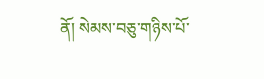ནོ། སེམས་བཅུ་གཉིས་པོ་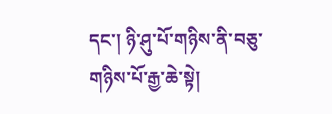དང་། ཉི་ཤུ་པོ་གཉིས་ནི་བཅུ་གཉིས་པོ་རྒྱ་ཆེ་སྟེ།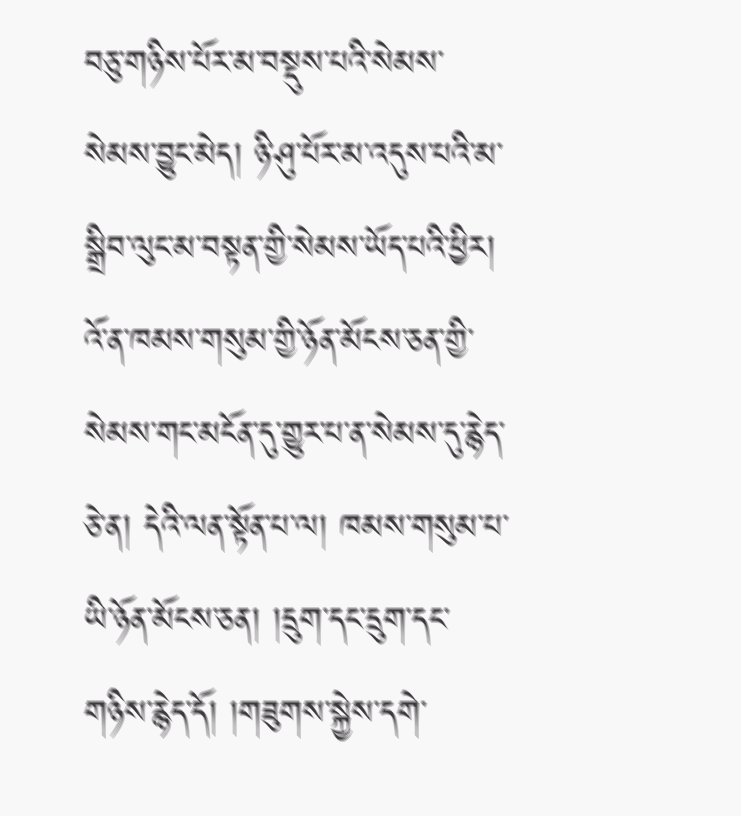བཅུ་གཉིས་པོར་མ་བསྡུས་པའི་སེམས་སེམས་བྱུང་མེད། ཉི་ཤུ་པོར་མ་འདུས་པའི་མ་སྒྲིབ་ལུང་མ་བསྟན་གྱི་སེམས་ཡོད་པའི་ཕྱིར། འོ་ན་ཁམས་གསུམ་གྱི་ཉོན་མོངས་ཅན་གྱི་སེམས་གང་མངོན་དུ་གྱུར་པ་ན་སེམས་དུ་རྙེད་ཅེ་ན། དེའི་ལན་སྟོན་པ་ལ། ཁམས་གསུམ་པ་ཡི་ཉོན་མོངས་ཅན། །དྲུག་དང་དྲུག་དང་གཉིས་རྙེད་དོ། །གཟུགས་སྐྱེས་དགེ་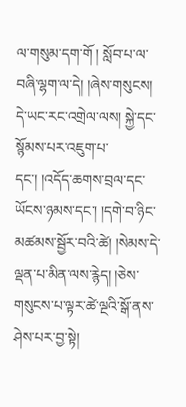ལ་གསུམ་དག་གོ ། སློབ་པ་ལ་བཞི་ལྷག་ལ་དེ། །ཞེས་གསུངས། དེ་ཡང་རང་འགྲེལ་ལས། སྐྱེ་དང་སྙོམས་པར་འཇུག་པ་དང་། །འདོད་ཆགས་བྲལ་དང་ཡོངས་ཉམས་དང་། །དགེ་བ་ཉིང་མཚམས་སྦྱོར་བའི་ཚེ། །སེམས་དེ་ལྡན་པ་མིན་ལས་རྙེད། །ཅེས་གསུངས་པ་ལྟར་ཚེ་ལྔའི་སྒོ་ནས་ཤེས་པར་བྱ་སྟེ།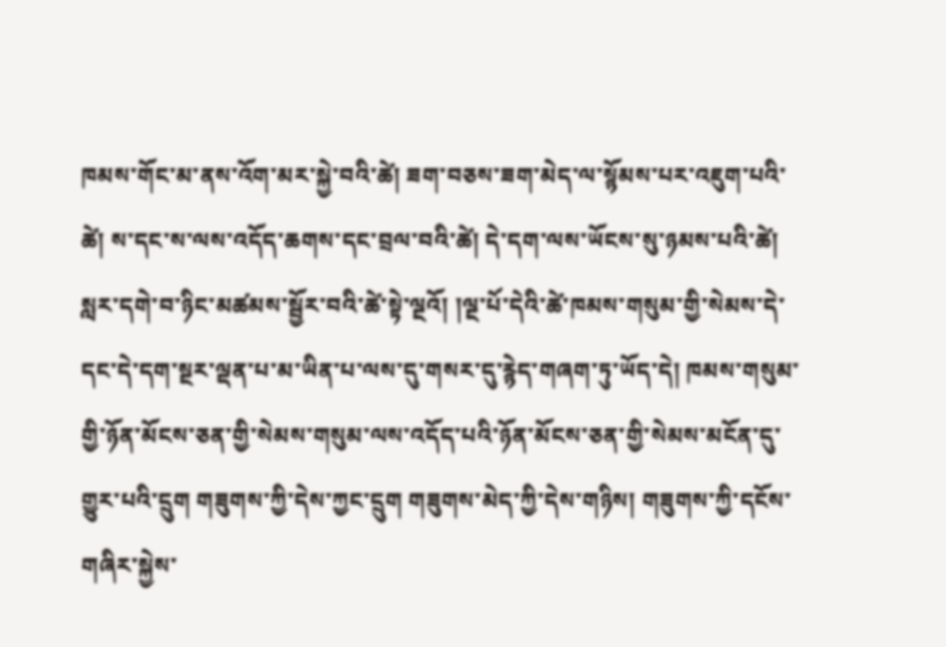ཁམས་གོང་མ་ནས་འོག་མར་སྐྱེ་བའི་ཚེ། ཟག་བཅས་ཟག་མེད་ལ་སྙོམས་པར་འཇུག་པའི་ཚེ། ས་དང་ས་ལས་འདོད་ཆགས་དང་བྲལ་བའི་ཚེ། དེ་དག་ལས་ཡོངས་སུ་ཉམས་པའི་ཚེ། སླར་དགེ་བ་ཉིང་མཚམས་སྦྱོར་བའི་ཚེ་སྟེ་ལྔའོ། །ལྔ་པོ་དེའི་ཚེ་ཁམས་གསུམ་གྱི་སེམས་དེ་དང་དེ་དག་སྔར་ལྡན་པ་མ་ཡིན་པ་ལས་དུ་གསར་དུ་རྙེད་གཞག་ཏུ་ཡོད་དེ། ཁམས་གསུམ་གྱི་ཉོན་མོངས་ཅན་གྱི་སེམས་གསུམ་ལས་འདོད་པའི་ཉོན་མོངས་ཅན་གྱི་སེམས་མངོན་དུ་གྱུར་པའི་དྲུག གཟུགས་ཀྱི་དེས་ཀྱང་དྲུག གཟུགས་མེད་ཀྱི་དེས་གཉིས། གཟུགས་ཀྱི་དངོས་གཞིར་སྐྱེས་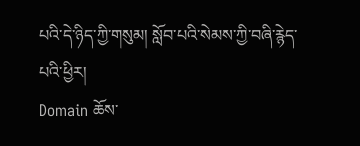པའི་དེ་ཉིད་ཀྱི་གསུམ། སློབ་པའི་སེམས་ཀྱི་བཞི་རྙེད་པའི་ཕྱིར།
Domain ཆོས་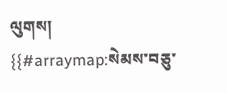ལུགས།
{{#arraymap:སེམས་བཅུ་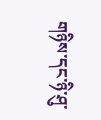གཉིས་དང་ཉི་ཤུ་